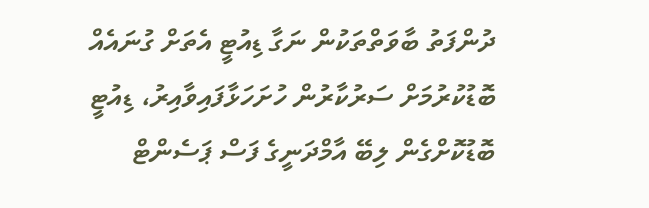ދުންފަތު ބާވަތްތަކުން ނަގާ ޑިއުޓީ އެތަށް ގުނައެއް ބޮޑުކުރުމަށް ސަރުކާރުން ހުށަހަޅާފައިވާއިރު، ޑިއުޓީ ބޮޑުކޮށްގެން ލިބޭ އާމްދަނީގެ ފަސް ޕަސެންޓް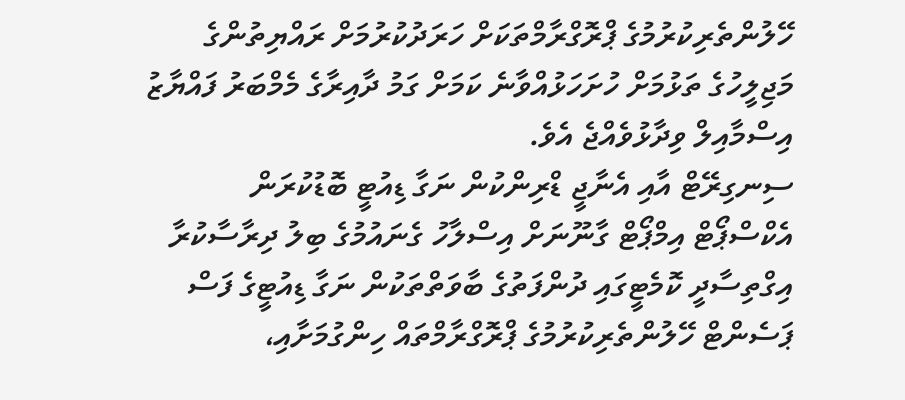ހޭލުންތެރިކުރުމުގެ ޕްރޮގްރާމްތަކަށް ހަރަދުކުރުމަށް ރައްޔިތުންގެ މަޖިލީހުގެ ތަޅުމަށް ހުށަހަޅުއްވާނެ ކަމަށް ގަމު ދާއިރާގެ މެމްބަރު ފައްޔާޒު އިސްމާއިލް ވިދާޅުވެއްޖެ އެވެ.
ސިނގިރޭޓް އާއި އެނާޖީ ޑްރިންކުން ނަގާ ޑިއުޓީ ބޮޑުކުރަން އެކްސްޕޯޓް އިމްޕޯޓް ގާނޫނަށް އިސްލާހު ގެނައުމުގެ ބިލު ދިރާސާކުރާ އިގްތިސާދީ ކޮމެޓީގައި ދުންފަތުގެ ބާވަތްތަކުން ނަގާ ޑިއުޓީގެ ފަސް ޕަސެންޓް ހޭލުންތެރިކުރުމުގެ ޕްރޮގްރާމްތައް ހިންގުމަށާއި،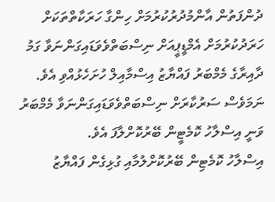ދުންފަތުން އާންމުދުރުކުރުމަށް ހިންގާ ހަރަކާތްތަކަށް ހަރަދުކުރުމަށް އެމްޑީޕީއަށް ނިސްބަތްވެވަޑައިގަންނަވާ ގަމު ދާއިރާގެ މެމްބަރު ފައްޔާޒު އިސްމާއިލް ހުށަހެޅުއްވި އެވެ. ނަމަވެސް ސަރުކާރަށް ނިސްބަތްވެވަޑައިގަންނަވާ މެމްބަރު ވަނީ އިސްލާހު ކޮމެޓީން ބޭރުކޮށްލާފަ އެވެ.
އިސްލާހު ކޮމެޓިން ބޭރުކޮށްލުމާއި ގުޅިގެން ފައްޔާޒު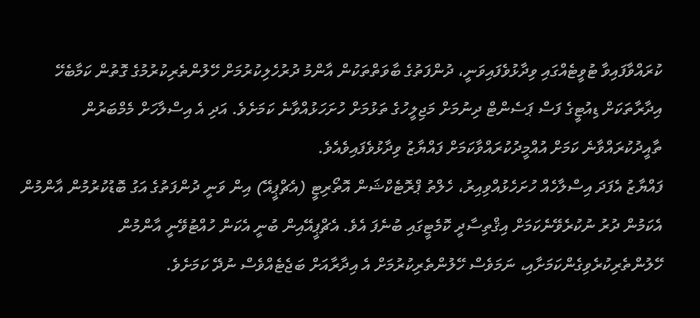ކުރައްވާފައިވާ ޓުވީޓެއްގައި ވިދާޅުވެފައިވަނީ، ދުންފަތުގެ ބާވަތްތަކުން އާންމު ދުރުހެލިކުރުމަށް ހޭލުންތެރިކުރުމުގެ ގޮތުން ކަމާބެހޭ އިދާރާތަކަށް ޑިއުޓީގެ ފަސް ޕަސެންޓް ދިނުމަށް މަޖިލީހުގެ ތަޅުމަށް ހުށަހަޅުއްވާނެ ކަމަށެވެ. އަދި އެ އިސްލާހަށް މެމްބަރުން ތާއީދުކުރައްވާނެ ކަމަށް އުއްމީދުކުރައްވާކަމަށް ފައްޔާޒު ވިދާޅުވެފައިވެއެވެ.
ފައްޔާޒު އެފަދަ އިސްލާހެއް ހުށަހެޅުއްވިއިރު، ހެލްތު ޕްރޮޓެކްޝަން އޮތޯރިޓީ (އެޗްޕީއޭ) އިން ވަނީ ދުންފަތުގެ އަގު ބޮޑުކުރުމުން އާންމުން އެކަމުން ދުރު ނުކުރެވޭނެކަމަށް އިޤްތިސާދީ ކޮމެޓީގައި ބުނެފަ އެވެ. އެޗްޕީއޭއިން ބުނީ އެކަން ހުއްޓުވޭނީ އާންމުން ހޭލުންތެރިކުރެވިގެންކަމަށާއި، ނަމަވެސް ހޭލުންތެރިކުރުމަށް އެ އިދާރާއަށް ބަޖެޓެއްވެސް ނުދޭ ކަމަށެވެ.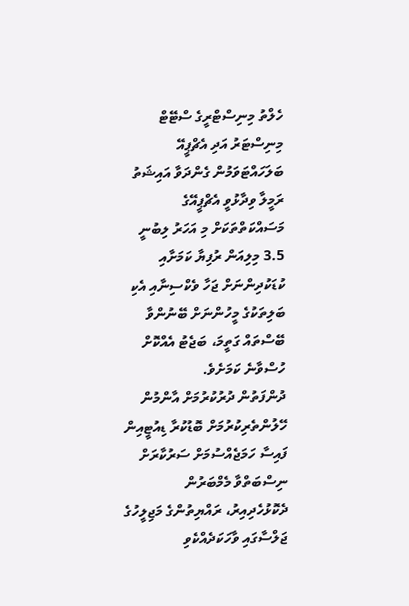ހެލްތު މިނިސްޓްރީގެ ސްޓޭޓް މިނިސްޓަރު އަދި އެޗްޕީއޭ ބަލަހައްޓަވަމުން ގެންދަވާ އައިޝަތު ރަމީލާ ވިދާޅުވީ އެޗްޕީއޭގެ މަސައްކަތްތަކަށް މި އަހަރު ލިބުނީ 3.5 މިލިއަން ރުފިޔާ ކަމަށާއި ކުޑަކުދިންނަށް ޖަހާ ވެކްސިނާއި އެކި ބަލިތަކުގެ މީހުންނަށް ބޭނުންވާ ބޭސްތައް ގަތީމަ، ބަޖެޓު އެއްކޮށް ހުސްވާނެ ކަމަށެވެ.
ދުންފަތުން ދުރުކުރުމަށް އާންމުން ހޭލުންތެރިކުރުމަށް ބޮޑުކުރާ ޑިއުޓީއިން ފައިސާ ހަމަޖެއްސުމަށް ސަރުކާރަށް ނިސްބަތްވާ މެމްބަރުން ދެކޮޅުހެދިއިރު، ރައްޔިތުންގެ މަޖިލީހުގެ ޖަލްސާގައި ވާހަކަދެއްކެވި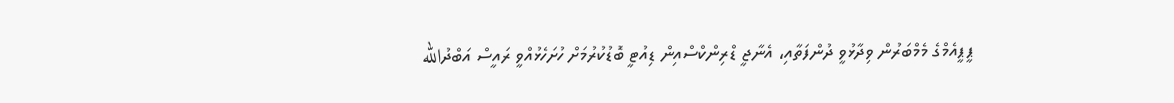ޕީޕީއެމްގެ މެމްބަރުން ވިދާޅުވީ ދުންފަތާއި، އެނާޖީ ޑްރިންކްސްއިން ޑިއުޓީ ބޮޑުކުރުމަށް ހުށަހެޅުއްވީ ރައީސް އަބްދުالله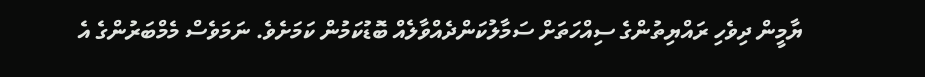ޔާމީން ދިވެހި ރައްޔިތުންގެ ސިއްހަތަށް ސަމާލުކަންދެއްވާލެއް ބޮޑުކަމުން ކަމަށެވެ. ނަމަވެސް މެމްބަރުންގެ އެ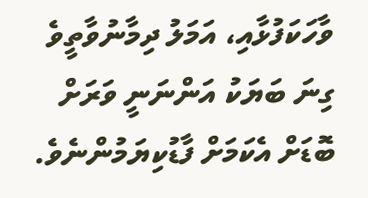ވާހަކަފުޅާއި، އަމަލު ދިމާނުވާތީވެ ގިނަ ބަޔަކު އަންނަނީ ވަރަށް ބޮޑަށް އެކަމަށް ފާޑުކިޔަމުންނެވެ.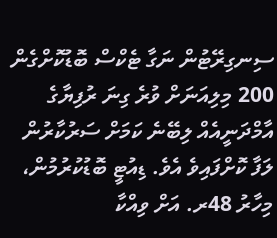ސިނގިރޭޓުން ނަގާ ޓެކްސް ބޮޑުކޮށްގެން 200 މިލިއަނަށް ވުރެ ގިނަ ރުފިޔާގެ އާމްދަނީއެއް ލިބޭނެ ކަމަށް ސަރުކާރުން ލަފާ ކޮށްފައިވެ އެވެ. ޑިއުޓީ ބޮޑުކުރުމުން، މިހާރު 48ރ. އަށް ވިއްކާ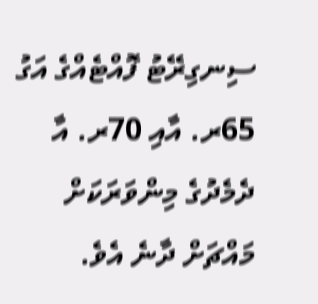ސިނގިރޭޓު ފޮއްޓެއްގެ އަގު 65ރ. އާއި 70ރ. އާ ދެމެދުގެ މިންވަރަކަށް މައްޗަށް ދާނެ އެވެ.